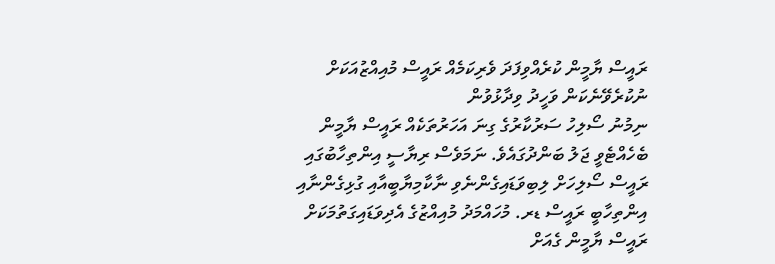ރައީސް ޔާމީން ކުރެއްވިފަދަ ވެރިކަމެއް ރައީސް މުއިއްޒުއަކަށް ނުކުރެވޭނެކަން ވަހީދު ވިދާޅުވުން
ނިމުނު ސޯލިހު ސަރުކާރުގެ ގިނަ އަހަރުތަކެއް ރައީސް ޔާމީން ބެހެއްޓެވީ ޖަލު ބަންދުގައެވެ. ނަމަވެސް ރިޔާސީ އިންތިހާބުގައި ރައީސް ސޯލިހަށް ލިބިވަޑައިގެންނެވި ނާކާމިޔާބީއާއި ގުޅިގެންނާއި އިންތިހާބީ ރައީސް ޑރ. މުހައްމަދު މުއިއްޒުގެ އެދިވަޑައިގަތުމަކަށް ރައީސް ޔާމީން ގެއަށް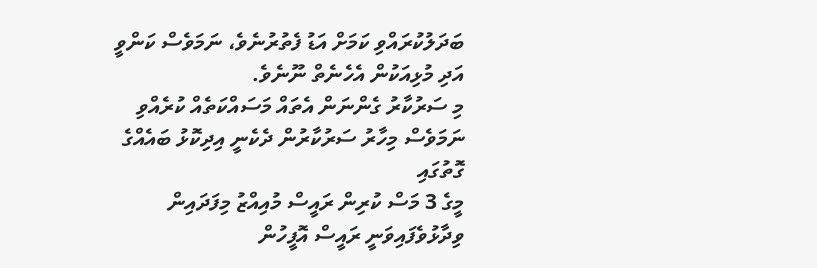ބަދަލުކުރައްވި ކަމަށް އަޑު ފެތުރުނެވެ، ނަމަވެސް ކަންވީ އަދި މުޅިއަކުން އެހެނެތް ނޫނެވެ.
މި ސަރުކާރު ގެންނަން އެތައް މަސައްކަތެއް ކުރެއްވި ނަމަވެސް މިހާރު ސަރުކާރުން ދެކެނީ އިދިކޮޅު ބައެއްގެ ގޮތުގައި
މީގެ 3 މަސް ކުރިން ރައީސް މުއިއްޒު މިފަދައިން ވިދާޅުވެފައިވަނީ ރައީސް އޮފީހުން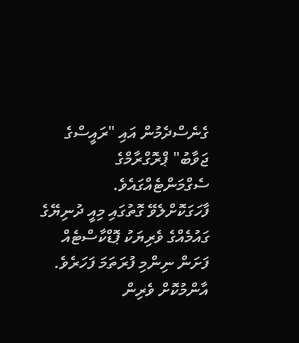ގެނެސްދެމުން އައި "ރައީސްގެ ޖަވާބު" ޕްރޮގްރާމްގެ ސެގްމަންޓެއްގައެވެ.
ފާހަގަކޮށްލެވޭ ގޮތުގައި މިއީ ދުނިޔޭގެ ގައުމެއްގެ ވެރިޔަކު ޕޮޑްކާސްޓެއް ފަށަން ނިންމި ފުރަތަމަ ފަހަރެވެ. އާންމުކޮށް ވެރިން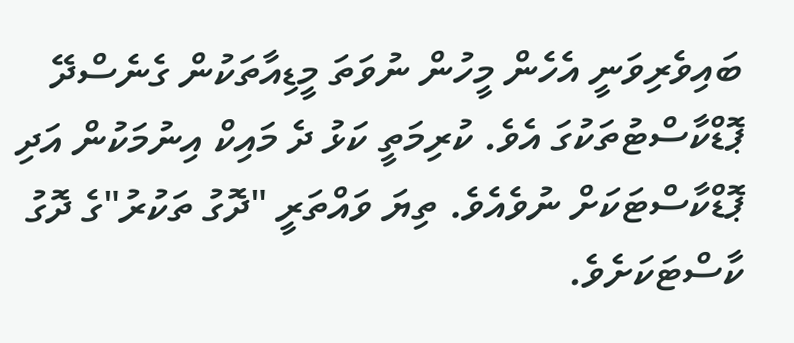ބައިވެރިވަނީ އެހެން މީހުން ނުވަތަ މީޑިއާތަކުން ގެނެސްދޭ ޕޮޑްކާސްޓުތަކުގަ އެވެ. ކުރިމަތީ ކަޅު ދެ މައިކް އިނުމަކުން އަދި ޕޮޑްކާސްޓަކަށް ނުވެއެވެ. ތިޔަ ވައްތަރީ "ދޮގު ތަކުރު"ގެ ދޮގު ކާސްޓަކަށެވެ.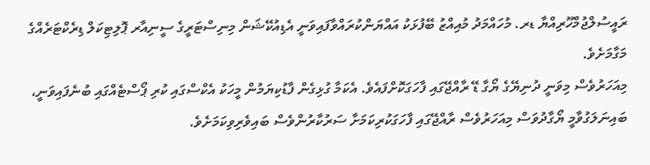ރައީސުލްޖުމްހޫރިއްޔާ ޑރ. މުހައްމަދު މުއިއްޒު ބޭފުޅަކު އައްޔަންކުރައްވާފައިވަނީ އެޑިއުކޭޝަން މިނިސްޓަރީގެ ސީނިއާރ ޕޮލިޓިކަލް ޑިރެކްޓަރެއްގެ މަގާމަށެވެ.
މިއަހަރުވެސް މިވަނީ ދުނިޔޭގެ ޔޯގާ ޑޭ ރާއްޖޭގައި ފާހަގަކޮށްފައެވެ. އެކަމާ ގުޅިގެން ފާޑުކިޔަމުން މީހަކު އެކްސްގައި ކުރި ޕޯސްޓެއްގައި ބުނެފައިވަނީ، ބައިނަލަގުވާމީ ޔޯގާދުވަސް މިއަހަރުވެސް ރާއްޖޭގައި ފާހަގަކުރިކަމަށާ ސަރުކާރުންވެސް ބައިވެރިވިކަމަށެވެ.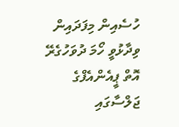ހުސެއިން މިފަދައިން ވިދާޅުވީ ހޯމަ ދުވަހުގެރޭ އޮތް ޕީއެންއެފްގެ ޖަލްސާގައި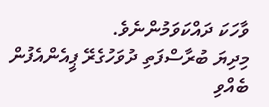ވާހަކަ ދައްކަވަމުންނެވެ.
މިދިޔަ ބުރާސްފަތި ދުވަހުގެރޭ ޕީއެންއެފުން ބެއްވި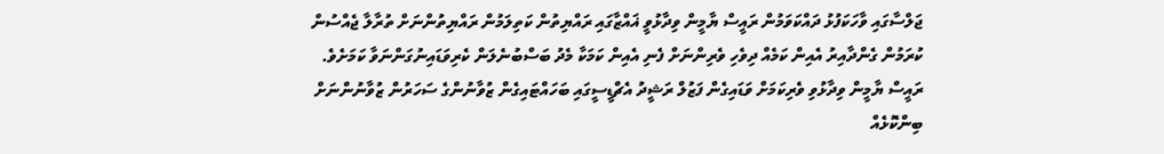ޖަލްސާގައި ވާހަކަފުޅު ދައްކަވަމުން ރައީސް ޔާމީން ވިދާޅުވީ ޣައްޒާގައި ރައްޔިތުން ކަތިލަމުން ރައްޔިތުންނަށް ތުރާލާ ޖެއްސުން ކުރަމުން ގެންދާއިރު އެއިން ކަމެއް ދިވެހި ވެރިންނަށް ފެނި އެއިން ކަމަކާ މެދު ބަސްބުނެލަން ކެރިވަޑައިނުގަންނަވާ ކަމަށެވެ.
ރައީސް ޔާމީން ވިދާޅުވި ވެރިކަމަށް ވަޑައިގެން ފަޒުލް ރަޝީދު އެޗްޑީސީގައި ބަހައްޓައިގެން ޒުވާނުންގެ ސަހަރުން ޒުވާނުންނަށް ބިންކޮޅެއް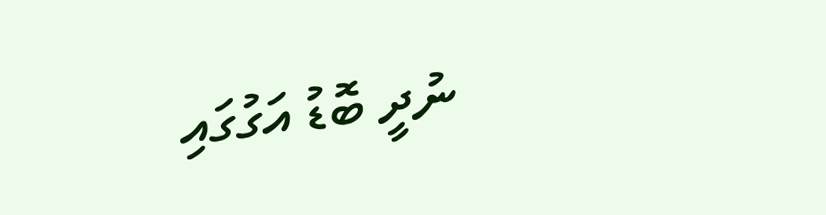ނުދީ ބޮޑު އަގުގައި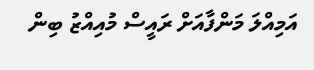އަމިއްލަ މަންފާއަށް ރައީސް މުއިއްޒު ބިން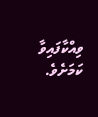ވިއްކާފައިވާ ކަމަށެވެ.